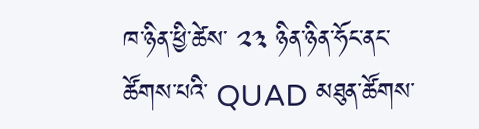ཁ་ཉིན་ཕྱི་ཚེས་ ༢༣ ཉིན་ཉིན་ཧོང་ནང་ཚོགས་པའི་ QUAD མཐུན་ཚོགས་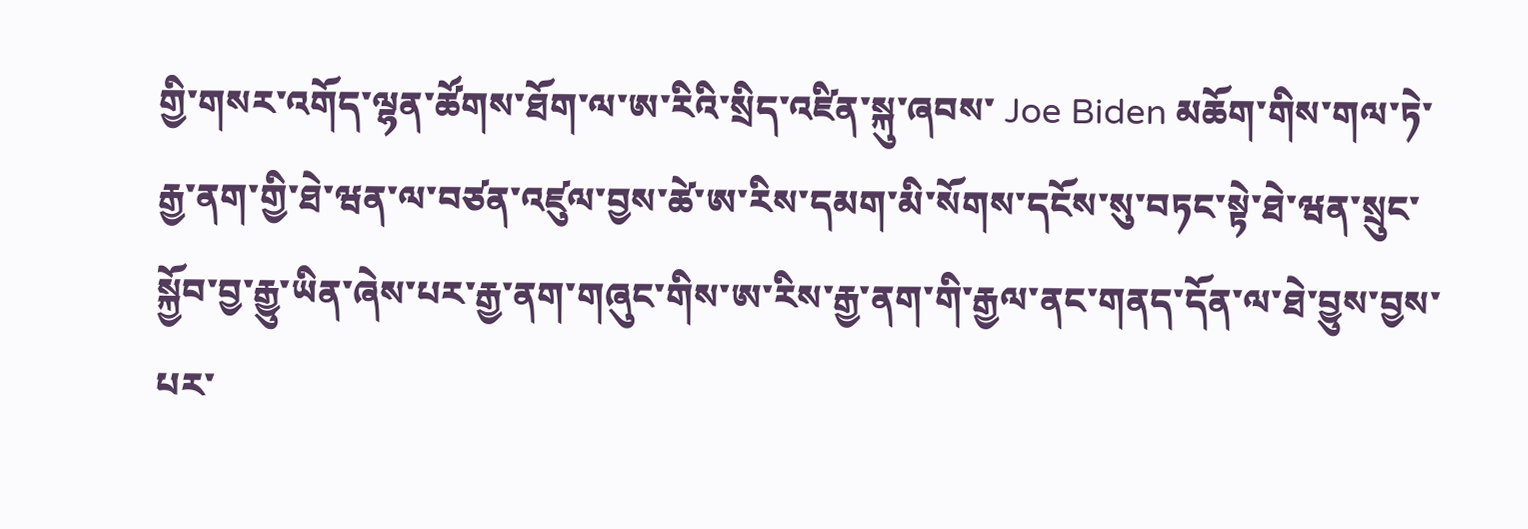གྱི་གསར་འགོད་ལྷན་ཚོགས་ཐོག་ལ་ཨ་རིའི་སྲིད་འཛིན་སྐུ་ཞབས་ Joe Biden མཆོག་གིས་གལ་ཏེ་རྒྱ་ནག་གྱི་ཐེ་ཝན་ལ་བཙན་འཛུལ་བྱས་ཚེ་ཨ་རིས་དམག་མི་སོགས་དངོས་སུ་བཏང་སྟེ་ཐེ་ཝན་སྲུང་སྐྱོབ་བྱ་རྒྱུ་ཡིན་ཞེས་པར་རྒྱ་ནག་གཞུང་གིས་ཨ་རིས་རྒྱ་ནག་གི་རྒྱལ་ནང་གནད་དོན་ལ་ཐེ་བྱུས་བྱས་པར་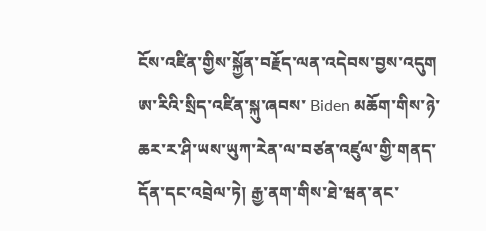ངོས་འཛིན་གྱིས་སྐྱོན་བརྗོད་ལན་འདེབས་བྱས་འདུག ཨ་རིའི་སྲིད་འཛིན་སྐུ་ཞབས་ Biden མཆོག་གིས་ཉེ་ཆར་ར་ཤི་ཡས་ཡུཀ་རེན་ལ་བཙན་འཛུལ་གྱི་གནད་དོན་དང་འབྲེལ་ཏེ། རྒྱ་ནག་གིས་ཐེ་ཝན་ནང་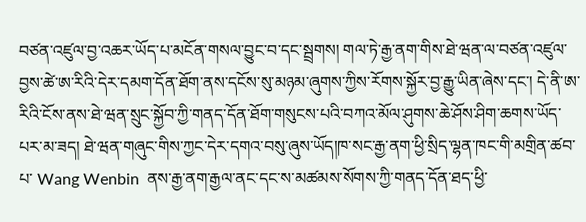བཙན་འཛུལ་བྱ་འཆར་ཡོད་པ་མངོན་གསལ་བྱུང་བ་དང་སྦྲགས། གལ་ཏེ་རྒྱ་ནག་གིས་ཐེ་ཝན་ལ་བཙན་འཛུལ་བྱས་ཚེ་ཨ་རིའི་དེར་དམག་དོན་ཐོག་ནས་དངོས་སུ་མཉམ་ཞུགས་ཀྱིས་རོགས་སྐྱོར་བྱ་རྒྱུ་ཡིན་ཞེས་དང་། དེ་ནི་ཨ་རིའི་ངོས་ནས་ཐེ་ཝན་སྲུང་སྐྱོབ་ཀྱི་གནད་དོན་ཐོག་གསུངས་པའི་བཀའ་མོལ་ཤུགས་ཆེ་ཤོས་ཤིག་ཆགས་ཡོད་པར་མ་ཟད། ཐེ་ཝན་གཞུང་གིས་ཀྱང་དེར་དགའ་བསུ་ཞུས་ཡོད།ཁ་སང་རྒྱ་ནག་ཕྱི་སྲིད་ལྷན་ཁང་གི་མགྲིན་ཚབ་པ་ Wang Wenbin  ནས་རྒྱ་ནག་རྒྱལ་ནང་དང་ས་མཚམས་སོགས་ཀྱི་གནད་དོན་ཐད་ཕྱི་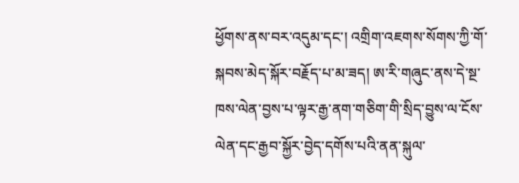ཕྱོགས་ནས་བར་འདུམ་དང་། འགྲིག་འཇགས་སོགས་ཀྱི་གོ་སྐབས་མེད་སྐོར་བརྗོད་པ་མ་ཟད། ཨ་རི་གཞུང་ནས་དེ་སྔ་ཁས་ལེན་བྱས་པ་ལྟར་རྒྱ་ནག་གཅིག་གི་སྲིད་བྱུས་ལ་ངོས་ལེན་དང་རྒྱབ་སྐྱོར་བྱེད་དགོས་པའི་ནན་སྐུལ་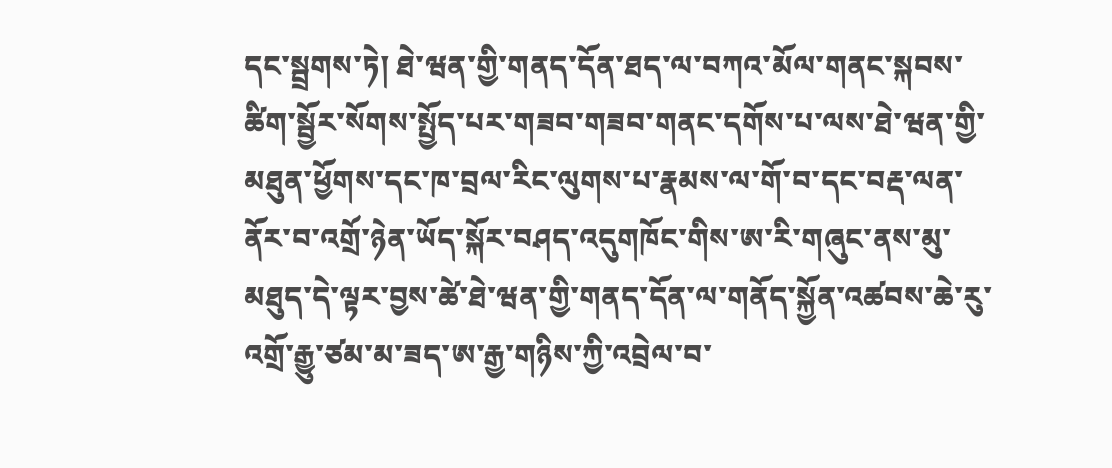དང་སྦྲགས་ཏེ། ཐེ་ཝན་གྱི་གནད་དོན་ཐད་ལ་བཀའ་མོལ་གནང་སྐབས་ཚིག་སྦྱོར་སོགས་སྤྱོད་པར་གཟབ་གཟབ་གནང་དགོས་པ་ལས་ཐེ་ཝན་གྱི་མཐུན་ཕྱོགས་དང་ཁ་བྲལ་རིང་ལུགས་པ་རྣམས་ལ་གོ་བ་དང་བརྡ་ལན་ནོར་བ་འགྲོ་ཉེན་ཡོད་སྐོར་བཤད་འདུགཁོང་གིས་ཨ་རི་གཞུང་ནས་མུ་མཐུད་དེ་ལྟར་བྱས་ཚེ་ཐེ་ཝན་གྱི་གནད་དོན་ལ་གནོད་སྐྱོན་འཚབས་ཆེ་རུ་འགྲོ་རྒྱུ་ཙམ་མ་ཟད་ཨ་རྒྱ་གཉིས་ཀྱི་འབྲེལ་བ་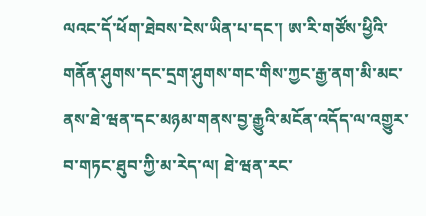ལའང་དོ་ཕོག་ཐེབས་ངེས་ཡིན་པ་དང་། ཨ་རི་གཙོས་ཕྱིའི་གནོན་ཤུགས་དང་དྲག་ཤུགས་གང་གིས་ཀྱང་རྒྱ་ནག་མི་མང་ནས་ཐེ་ཝན་དང་མཉམ་གནས་བྱ་རྒྱུའི་མངོན་འདོད་ལ་འགྱུར་བ་གཏང་ཐུབ་ཀྱི་མ་རེད་ལ། ཐེ་ཝན་རང་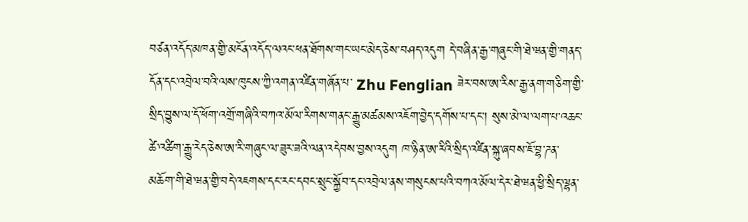བཙན་འདོད་མཁན་གྱི་མངོན་འདོད་ལའང་ཕན་ཐོགས་གང་ཡང་མེད་ཅེས་བཤད་འདུག དེ་བཞིན་རྒྱ་གཞུང་གི་ཐེ་ཝན་གྱི་གནད་དོན་དང་འབྲེལ་བའི་ལས་ཁུངས་ཀྱི་འགན་འཛིན་གཞོན་པ་ Zhu Fenglian ཟེར་བས་ཨ་རིས་རྒྱ་ནག་གཅིག་གྱི་སྲིད་བྱུས་ལ་དོ་ཕོག་འགྲོ་གཞིའི་བཀའ་མོལ་རིགས་གནང་རྒྱུ་མཚམས་འཇོག་བྱེད་དགོས་པ་དང་། སུས་མེ་ལ་ལག་པ་འཆང་ཚེ་འཚིག་རྒྱུ་རེད་ཅེས་ཨ་རི་གཞུང་ལ་ཟུར་ཟའི་ལན་འདེབས་བྱས་འདུག ཁ་ཉིན་ཨ་རིའི་སྲིད་འཛིན་སྐུ་ཞབས་ཇོ་བྷ་ཌན་མཆོག་གི་ཐེ་ཝན་གྱི་བདེ་འཇགས་དང་རང་དབང་སྲུང་སྐྱོབ་དང་འབྲེལ་ནས་གསུངས་པའི་བཀའ་མོལ་དེར་ཐེ་ཝན་ཕྱི་སྲིད་ལྷན་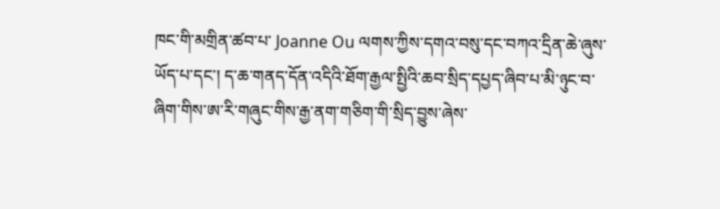ཁང་གི་མགྲིན་ཚབ་པ་ Joanne Ou ལགས་ཀྱིས་དགའ་བསུ་དང་བཀའ་དྲིན་ཆེ་ཞུས་ཡོད་པ་དང་། ད་ཆ་གནད་དོན་འདིའི་ཐོག་རྒྱལ་སྤྱིའི་ཆབ་སྲིད་དཔྱད་ཞིབ་པ་མི་ཉུང་བ་ཞིག་གིས་ཨ་རི་གཞུང་གིས་རྒྱ་ནག་གཅིག་གི་སྲིད་བྱུས་ཞེས་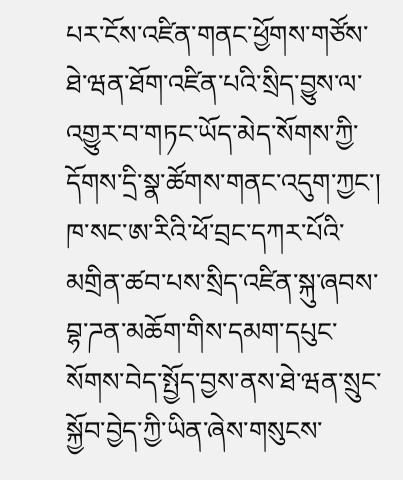པར་ངོས་འཛིན་གནང་ཕྱོགས་གཙོས་ཐེ་ཝན་ཐོག་འཛིན་པའི་སྲིད་བྱུས་ལ་འགྱུར་བ་གཏང་ཡོད་མེད་སོགས་ཀྱི་དོགས་དྲི་སྣ་ཚོགས་གནང་འདུག་ཀྱང་། ཁ་སང་ཨ་རིའི་ཕོ་བྲང་དཀར་པོའི་མགྲིན་ཚབ་པས་སྲིད་འཛིན་སྐུ་ཞབས་བྷ་ཌན་མཆོག་གིས་དམག་དཔུང་སོགས་བེད་སྤྱོད་བྱས་ནས་ཐེ་ཝན་སྲུང་སྐྱོབ་བྱེད་ཀྱི་ཡིན་ཞེས་གསུངས་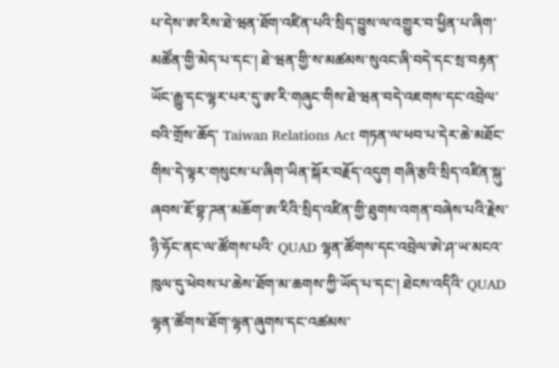པ་དེས་ཨ་རིས་ཐེ་ཝན་ཐོག་འཛིན་པའི་སྲིད་བྱུས་ལ་འགྱུར་བ་ཕྱིན་པ་ཞིག་མཚོན་གྱི་མེད་པ་དང་། ཐེ་ཝན་གྱི་ས་མཚམས་སུའང་ཞི་བདེ་དང་སྲ་བརྟན་ཡོང་རྒྱུ་དང་ལྷར་པར་དུ་ཨ་རི་གཞུང་གིས་ཐེ་ཝན་བདེ་འཇགས་དང་འབྲེལ་བའི་གྲོས་ཆོད་ Taiwan Relations Act གཏན་ལ་ཕབ་པ་དེར་ཆེ་མཐོང་གིས་དེ་ལྟར་གསུངས་པ་ཞིག་ཡིན་སྐོར་བརྗོད་འདུག གཞི་རྩའི་སྲིད་འཛིན་སྐུ་ཞབས་ཇོ་བྷ་ཌན་མཆོག་ཨ་རིའི་སྲིད་འཛིན་གྱི་ཐུགས་འགན་བཞེས་པའི་རྗེས་ ཉི་ཧོང་ནང་ལ་ཚོགས་པའི་ QUAD ལྷན་ཚོགས་དང་འབྲེལ་ཨེ་ཤ་ཡ་མངའ་ཁུལ་དུ་ཕེབས་པ་ཆེས་ཐོག་མ་ཆགས་ཀྱི་ཡོད་པ་དང་། ཐེངས་འདིའི་ QUAD ལྷན་ཚོགས་ཐོག་ལྷན་ཞུགས་དང་འཚམས་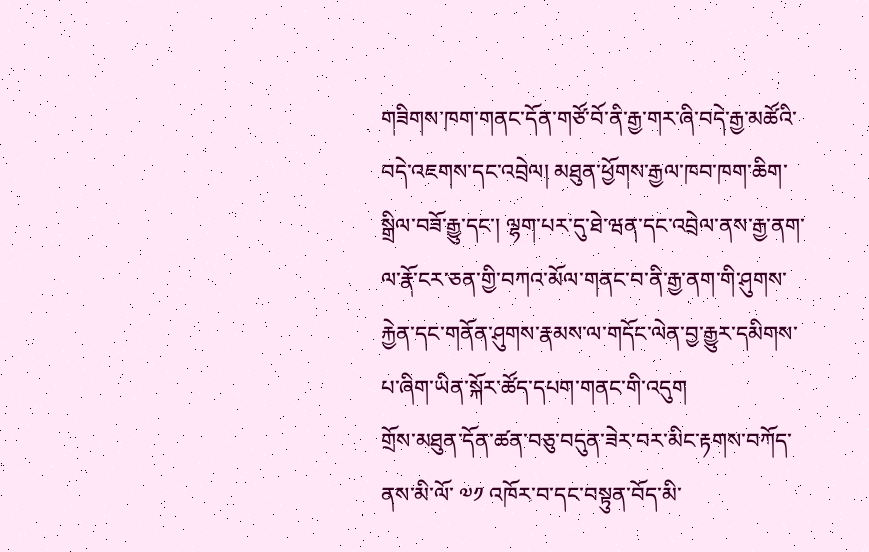གཟིགས་ཁག་གནང་དོན་གཙོ་བོ་ནི་རྒྱ་གར་ཞི་བདེ་རྒྱ་མཚོའི་བདེ་འཇགས་དང་འབྲེལ། མཐུན་ཕྱོགས་རྒྱལ་ཁབ་ཁག་ཆིག་སྒྲིལ་བཟོ་རྒྱུ་དང་། ལྷག་པར་དུ་ཐེ་ཝན་དང་འབྲེལ་ནས་རྒྱ་ནག་ལ་རྣོ་ངར་ཅན་གྱི་བཀའ་མོལ་གནང་བ་ནི་རྒྱ་ནག་གི་ཤུགས་རྐྱེན་དང་གནོན་ཤུགས་རྣམས་ལ་གདོང་ལེན་བྱ་རྒྱུར་དམིགས་པ་ཞིག་ཡིན་སྐོར་ཚོད་དཔག་གནང་གི་འདུག
གྲོས་མཐུན་དོན་ཚན་བཅུ་བདུན་ཟེར་བར་མིང་རྟགས་བཀོད་ནས་མི་ལོ་ ༧༡ འཁོར་བ་དང་བསྟུན་བོད་མི་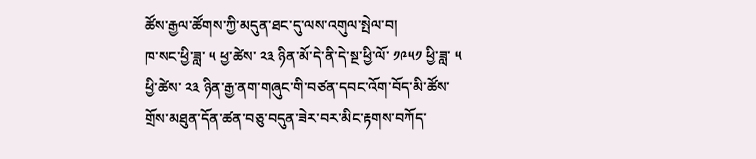ཚོས་རྒྱལ་ཚོགས་ཀྱི་མདུན་ཐང་དུ་ལས་འགུལ་སྤེལ་བ།
ཁ་སང་ཕྱི་ཟླ་ ༥ ཕྱ་ཚེས་ ༢༣ ཉིན་མོ་དེ་ནི་དེ་སྔ་ཕྱི་ལོ་ ༡༩༥༡ ཕྱི་ཟླ་ ༥ ཕྱི་ཚེས་ ༢༣ ཉིན་རྒྱ་ནག་གཞུང་གི་བཙན་དབང་འོག་བོད་མི་ཚོས་གྲོས་མཐུན་དོན་ཚན་བཅུ་བདུན་ཟེར་བར་མིང་རྟགས་བཀོད་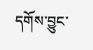དགོས་བྱུང་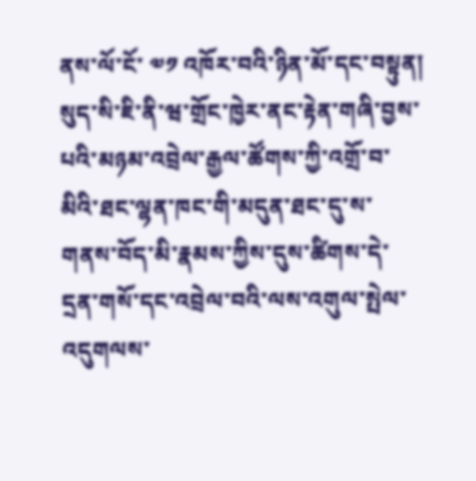ནས་ལོ་ངོ་ ༧༡ འཁོར་བའི་ཉིན་མོ་དང་བསྟུན། སུད་སི་ཇི་ནི་ཝ་གྲོང་ཁྱེར་ནང་རྟེན་གཞི་བྱས་པའི་མཉམ་འབྲེལ་རྒྱལ་ཚོགས་ཀྱི་འགྲོ་བ་མིའི་ཐང་ལྷན་ཁང་གི་མདུན་ཐང་དུ་ས་གནས་བོད་མི་རྣམས་ཀྱིས་དུས་ཚིགས་དེ་དྲན་གསོ་དང་འབྲེལ་བའི་ལས་འགུལ་སྤེལ་འདུགལས་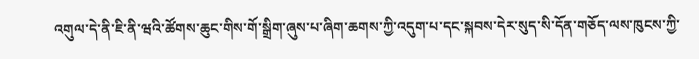འགུལ་དེ་ནི་ཇི་ནི་ཝའི་ཚོགས་ཆུང་གིས་གོ་སྒྲིག་ཞུས་པ་ཞིག་ཆགས་ཀྱི་འདུག་པ་དང་སྐབས་དེར་སུད་སི་དོན་གཅོད་ལས་ཁུངས་ཀྱི་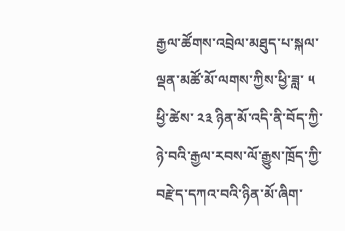རྒྱལ་ཚོགས་འབྲེལ་མཐུད་པ་སྐལ་ལྡན་མཚོ་མོ་ལགས་ཀྱིས་ཕྱི་ཟླ་ ༥ ཕྱི་ཚེས་ ༢༣ ཉིན་མོ་འདི་ནི་བོད་ཀྱི་ཉེ་བའི་རྒྱལ་རབས་ལོ་རྒྱུས་ཁྲོད་ཀྱི་བརྫེད་དཀའ་བའི་ཉིན་མོ་ཞིག་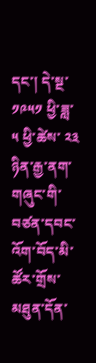དང་། དེ་སྔ་ ༡༩༥༡ ཕྱི་ཟླ་ ༥ ཕྱི་ཚེས་ ༢༣ ཉིན་རྒྱ་ནག་གཞུང་གི་བཙན་དབང་འོག་བོད་མི་ཚོར་གྲོས་མཐུན་དོན་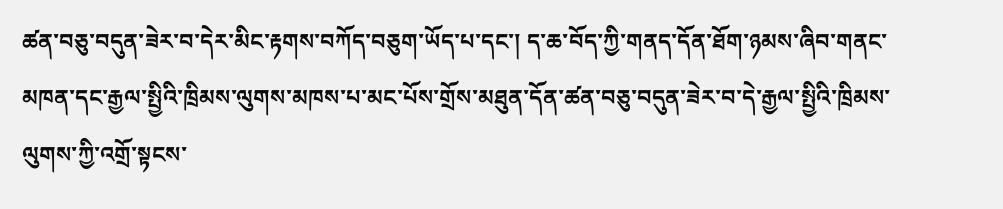ཚན་བཅུ་བདུན་ཟེར་བ་དེར་མིང་རྟགས་བཀོད་བཅུག་ཡོད་པ་དང་། ད་ཆ་བོད་ཀྱི་གནད་དོན་ཐོག་ཉམས་ཞིབ་གནང་མཁན་དང་རྒྱལ་སྤྱིའི་ཁྲིམས་ལུགས་མཁས་པ་མང་པོས་གྲོས་མཐུན་དོན་ཚན་བཅུ་བདུན་ཟེར་བ་དེ་རྒྱལ་སྤྱིའི་ཁྲིམས་ལུགས་ཀྱི་འགྲོ་སྟངས་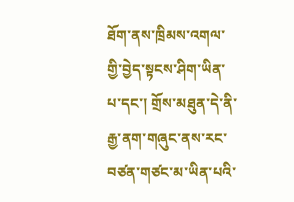ཐོག་ནས་ཁྲིམས་འགལ་གྱི་བྱེད་སྟངས་ཤིག་ཡིན་པ་དང་། གྲོས་མཐུན་དེ་ནི་རྒྱ་ནག་གཞུང་ནས་རང་བཙན་གཙང་མ་ཡིན་པའི་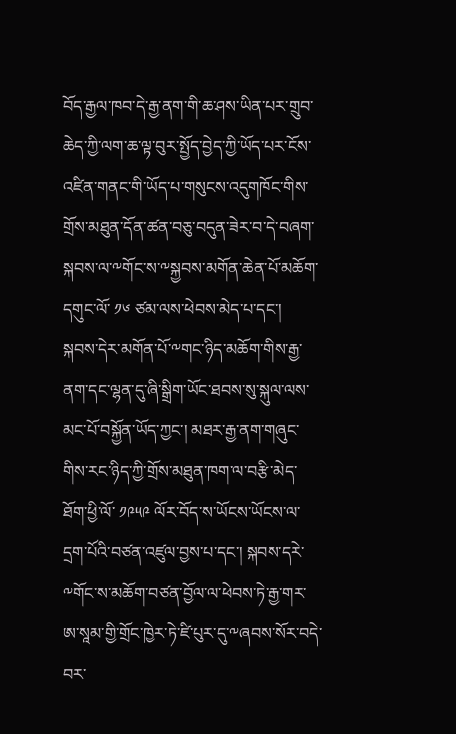བོད་རྒྱལ་ཁབ་དེ་རྒྱ་ནག་གི་ཆ་ཤས་ཡིན་པར་གྲུབ་ཆེད་ཀྱི་ལག་ཆ་ལྟ་བུར་སྤྱོད་བྱེད་ཀྱི་ཡོད་པར་ངོས་འཛིན་གནང་གི་ཡོད་པ་གསུངས་འདུགཁོང་གིས་གྲོས་མཐུན་དོན་ཚན་བཅུ་བདུན་ཟེར་བ་དེ་བཞག་སྐབས་ལ་༸གོང་ས་༸སྐྱབས་མགོན་ཆེན་པོ་མཆོག་དགུང་ལོ་ ༡༦ ཙམ་ལས་ཕེབས་མེད་པ་དང་། སྐབས་དེར་མགོན་པོ་༸གང་ཉིད་མཆོག་གིས་རྒྱ་ནག་དང་ལྷན་དུ་ཞི་སྒྲིག་ཡོང་ཐབས་སུ་སྐུལ་ལས་མང་པོ་བསྐྱོན་ཡོད་ཀྱང་། མཐར་རྒྱ་ནག་གཞུང་གིས་རང་ཉིད་ཀྱི་གྲོས་མཐུན་ཁག་ལ་བརྩི་མེད་ཐོག་ཕྱི་ལོ་ ༡༩༥༩ ལོར་བོད་ས་ཡོངས་ཡོངས་ལ་དྲག་པོའི་བཙན་འཛུལ་བྱས་པ་དང་། སྐབས་དརེ་༸གོང་ས་མཆོག་བཙན་བྱོལ་ལ་ཕེབས་ཏེ་རྒྱ་གར་ཨ་སཱམ་གྱི་གྲོང་ཁྱེར་ཏེ་ཛི་པུར་དུ་༸ཞབས་སོར་བདེ་བར་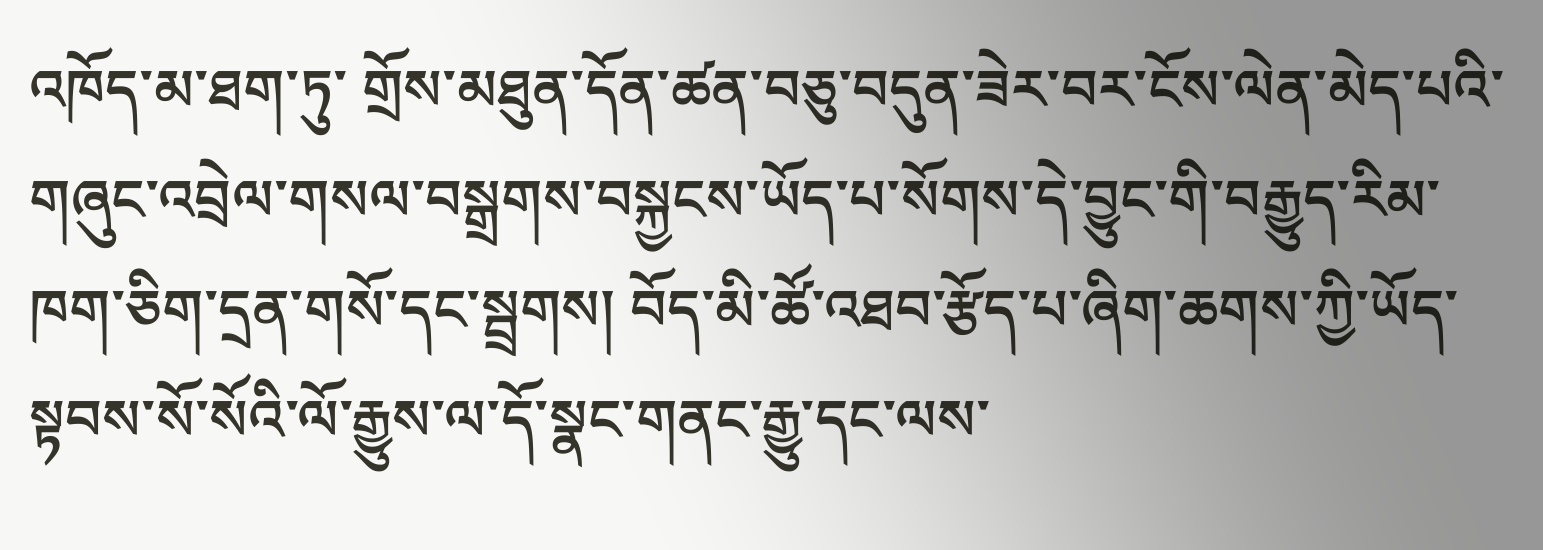འཁོད་མ་ཐག་ཏུ་ གྲོས་མཐུན་དོན་ཚན་བཅུ་བདུན་ཟེར་བར་ངོས་ལེན་མེད་པའི་གཞུང་འབྲེལ་གསལ་བསྒྲགས་བསྐྱངས་ཡོད་པ་སོགས་དེ་བྱུང་གི་བརྒྱུད་རིམ་ཁག་ཅིག་དྲན་གསོ་དང་སྦྲགས། བོད་མི་ཚོ་འཐབ་རྩོད་པ་ཞིག་ཆགས་ཀྱི་ཡོད་སྟབས་སོ་སོའི་ལོ་རྒྱུས་ལ་དོ་སྣང་གནང་རྒྱུ་དང་ལས་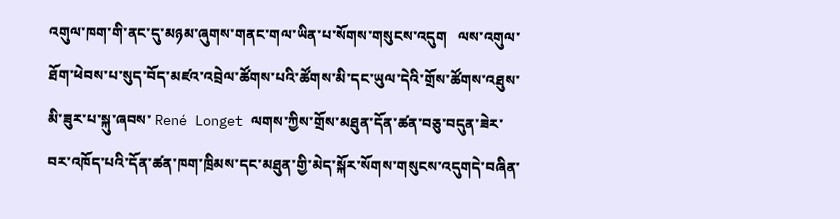འགུལ་ཁག་གི་ནང་དུ་མཉམ་ཞུགས་གནང་གལ་ཡིན་པ་སོགས་གསུངས་འདུག   ལས་འགུལ་ཐོག་ཕེབས་པ་སུད་བོད་མཛའ་འབྲེལ་ཚོགས་པའི་ཚོགས་མི་དང་ཡུལ་དེའི་གྲོས་ཚོགས་འཐུས་མི་ཟུར་པ་སྐུ་ཞབས་ René Longet ལགས་ཀྱིས་གྲོས་མཐུན་དོན་ཚན་བཅུ་བདུན་ཟེར་བར་འཁོད་པའི་དོན་ཚན་ཁག་ཁྲིམས་དང་མཐུན་གྱི་མེད་སྐོར་སོགས་གསུངས་འདུགདེ་བཞིན་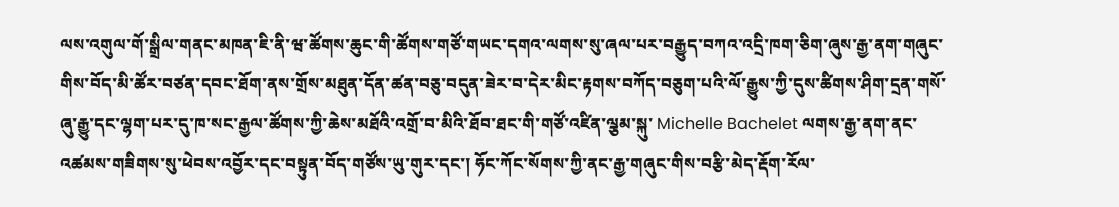ལས་འགུལ་གོ་སྒྲིལ་གནང་མཁན་ཇི་ནི་ཝ་ཚོགས་ཆུང་གི་ཚོགས་གཙོ་གཡང་དགའ་ལགས་སུ་ཞལ་པར་བརྒྱུད་བཀའ་འདྲི་ཁག་ཅིག་ཞུས་རྒྱ་ནག་གཞུང་གིས་བོད་མི་ཚོར་བཙན་དབང་ཐོག་ནས་གྲོས་མཐུན་དོན་ཚན་བཅུ་བདུན་ཟེར་བ་དེར་མིང་རྟགས་བཀོད་བཅུག་པའི་ལོ་རྒྱུས་ཀྱི་དུས་ཚིགས་ཤིག་དྲན་གསོ་ཞུ་རྒྱུ་དང་ལྷག་པར་དུ་ཁ་སང་རྒྱལ་ཚོགས་ཀྱི་ཆེས་མཐོའི་འགྲོ་བ་མིའི་ཐོབ་ཐང་གི་གཙོ་འཛིན་ལྕམ་སྐུ་ Michelle Bachelet ལགས་རྒྱ་ནག་ནང་འཚམས་གཟིགས་སུ་ཕེབས་འབྱོར་དང་བསྟུན་བོད་གཙོས་ཡུ་གུར་དང་། ཧོང་ཀོང་སོགས་ཀྱི་ནང་རྒྱ་གཞུང་གིས་བརྩི་མེད་རྡོག་རོལ་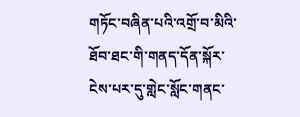གཏོང་བཞིན་པའི་འགྲོ་བ་མིའི་ཐོབ་ཐང་གི་གནད་དོན་སྐོར་ངེས་པར་དུ་གླེང་སློང་གནང་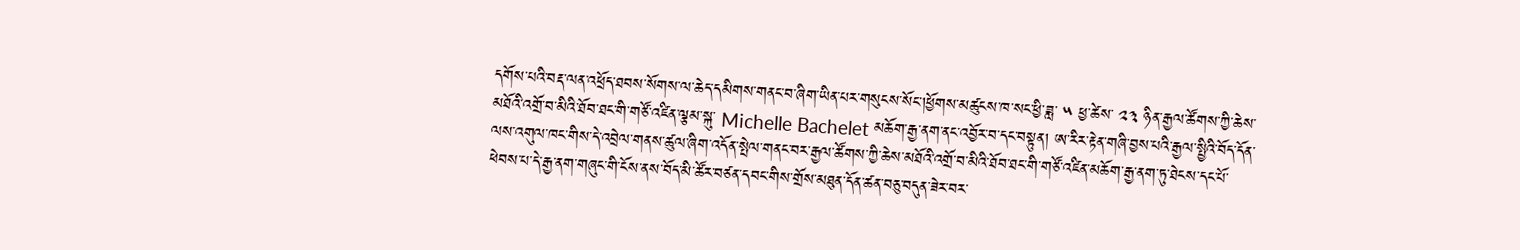དགོས་པའི་བརྡ་ལན་འཕྲོད་ཐབས་སོགས་ལ་ཆེད་དམིགས་གནང་བ་ཞིག་ཡིན་པར་གསུངས་སོང་།ཕྱོགས་མཚུངས་ཁ་སང་ཕྱི་ཟླ་ ༥ ཕྱ་ཚེས་ ༢༣ ཉིན་རྒྱལ་ཚོགས་ཀྱི་ཆེས་མཐོའི་འགྲོ་བ་མིའི་ཐོབ་ཐང་གི་གཙོ་འཛིན་ལྕམ་སྐུ་ Michelle Bachelet མཆོག་རྒྱ་ནག་ནང་འབྱོར་བ་དང་བསྟུན། ཨ་རིར་རྟེན་གཞི་བྱས་པའི་རྒྱལ་སྤྱིའི་བོད་དོན་ལས་འགུལ་ཁང་གིས་དེ་འབྲེལ་གནས་ཚུལ་ཞིག་འདོན་སྤེལ་གནང་བར་རྒྱལ་ཚོགས་ཀྱི་ཆེས་མཐོའི་འགྲོ་བ་མིའི་ཐོབ་ཐང་གི་གཙོ་འཛིན་མཆོག་རྒྱ་ནག་ཏུ་ཐེངས་དང་པོ་ཕེབས་པ་དེ་རྒྱ་ནག་གཞུང་གི་ངོས་ནས་བོད་མི་ཚོར་བཙན་དབང་གིས་གྲོས་མཐུན་དོན་ཚན་བཅུ་བདུན་ཟེར་བར་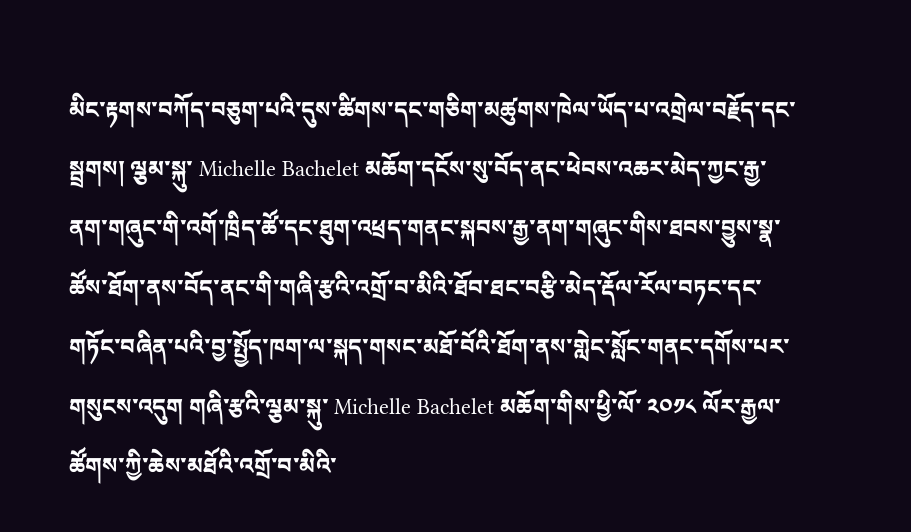མིང་རྟགས་བཀོད་བཅུག་པའི་དུས་ཚིགས་དང་གཅིག་མཚུགས་ཁེལ་ཡོད་པ་འགྲེལ་བརྗོད་དང་སྦྲགས། ལྕམ་སྐུ་ Michelle Bachelet མཆོག་དངོས་སུ་བོད་ནང་ཕེབས་འཆར་མེད་ཀྱང་རྒྱ་ནག་གཞུང་གི་འགོ་ཁྲིད་ཚོ་དང་ཐུག་འཕྲད་གནང་སྐབས་རྒྱ་ནག་གཞུང་གིས་ཐབས་བྱུས་སྣ་ཚོས་ཐོག་ནས་བོད་ནང་གི་གཞི་རྩའི་འགྲོ་བ་མིའི་ཐོབ་ཐང་བརྩི་མེད་རྡོལ་རོལ་བཏང་དང་གཏོང་བཞིན་པའི་བྱ་སྤྱོད་ཁག་ལ་སྐད་གསང་མཐོ་བོའི་ཐོག་ནས་གླེང་སློང་གནང་དགོས་པར་གསུངས་འདུག གཞི་རྩའི་ལྕམ་སྐུ་ Michelle Bachelet མཆོག་གིས་ཕྱི་ལོ་ ༢༠༡༨ ལོར་རྒྱལ་ཚོགས་ཀྱི་ཆེས་མཐོའི་འགྲོ་བ་མིའི་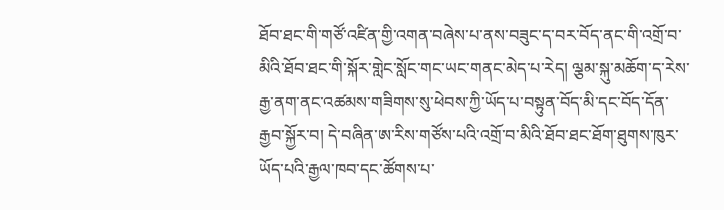ཐོབ་ཐང་གི་གཙོ་འཛིན་གྱི་འགན་བཞེས་པ་ནས་བཟུང་ད་བར་བོད་ནང་གི་འགྲོ་བ་མིའི་ཐོབ་ཐང་གི་སྐོར་གླེང་སློང་གང་ཡང་གནང་མེད་པ་རེད། ལྕམ་སྐུ་མཆོག་ད་རེས་རྒྱ་ནག་ནང་འཚམས་གཟིགས་སུ་ཕེབས་ཀྱི་ཡོད་པ་བསྟུན་བོད་མི་དང་བོད་དོན་རྒྱབ་སྐྱོར་བ། དེ་བཞིན་ཨ་རིས་གཙོས་པའི་འགྲོ་བ་མིའི་ཐོབ་ཐང་ཐོག་ཐུགས་ཁུར་ཡོད་པའི་རྒྱལ་ཁབ་དང་ཚོགས་པ་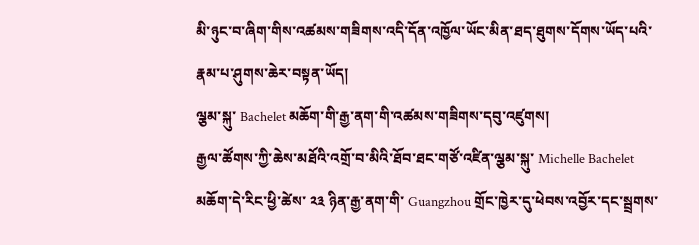མི་ཉུང་བ་ཞིག་གིས་འཚམས་གཟིགས་འདི་དོན་འཁྱོལ་ཡོང་མིན་ཐད་ཐུགས་དོགས་ཡོད་པའི་རྣམ་པ་ཤུགས་ཆེར་བསྟན་ཡོད།
ལྕམ་སྐུ་ Bachelet མཆོག་གི་རྒྱ་ནག་གི་འཚམས་གཟིགས་དབུ་འཛུགས།
རྒྱལ་ཚོགས་ཀྱི་ཆེས་མཐོའི་འགྲོ་བ་མིའི་ཐོབ་ཐང་གཙོ་འཛིན་ལྕམ་སྐུ་ Michelle Bachelet མཆོག་དེ་རིང་ཕྱི་ཚེས་ ༢༣ ཉིན་རྒྱ་ནག་གི་ Guangzhou གྲོང་ཁྱེར་དུ་ཕེབས་འབྱོར་དང་སྦྲགས་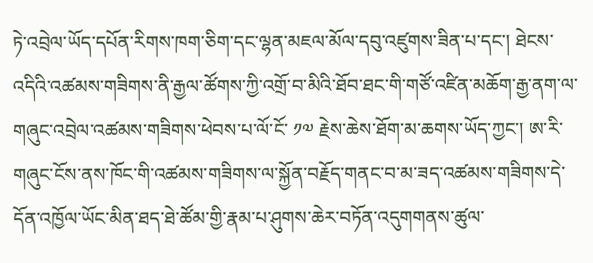ཏེ་འབྲེལ་ཡོད་དཔོན་རིགས་ཁག་ཅིག་དང་ལྷན་མཇལ་མོལ་དབུ་འཛུགས་ཟིན་པ་དང་། ཐེངས་འདིའི་འཚམས་གཟིགས་ནི་རྒྱལ་ཚོགས་ཀྱི་འགྲོ་བ་མིའི་ཐོབ་ཐང་གི་གཙོ་འཛིན་མཆོག་རྒྱ་ནག་ལ་གཞུང་འབྲེལ་འཚམས་གཟིགས་ཕེབས་པ་ལོ་ངོ་ ༡༧ རྗེས་ཆེས་ཐོག་མ་ཆགས་ཡོད་ཀྱང་། ཨ་རི་གཞུང་ངོས་ནས་ཁོང་གི་འཚམས་གཟིགས་ལ་སྐྱོན་བརྗོད་གནང་བ་མ་ཟད་འཚམས་གཟིགས་དེ་དོན་འཁྱོལ་ཡོང་མིན་ཐད་ཐེ་ཚོམ་གྱི་རྣམ་པ་ཤུགས་ཆེར་བཏོན་འདུགགནས་ཚུལ་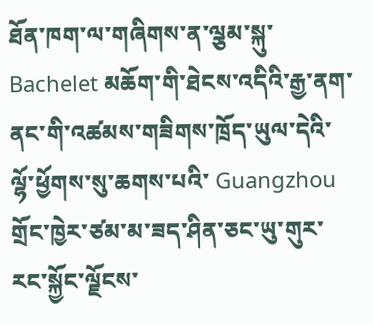ཐོན་ཁག་ལ་གཞིགས་ན་ལྕམ་སྐུ་ Bachelet མཆོག་གི་ཐེངས་འདིའི་རྒྱ་ནག་ནང་གི་འཚམས་གཟིགས་ཁྲོད་ཡུལ་དེའི་ལྷོ་ཕྱོགས་སུ་ཆགས་པའི་ Guangzhou གྲོང་ཁྱེར་ཙམ་མ་ཟད་ཤིན་ཅང་ཡུ་གུར་རང་སྐྱོང་ལྗོངས་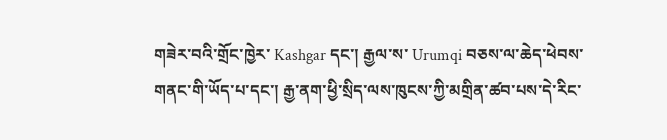གཟེར་བའི་གྲོང་ཁྱེར་ Kashgar དང་། རྒྱལ་ས་ Urumqi བཅས་ལ་ཆེད་ཕེབས་གནང་གི་ཡོད་པ་དང་། རྒྱ་ནག་ཕྱི་སྲིད་ལས་ཁུངས་ཀྱི་མགྲིན་ཚབ་པས་དེ་རིང་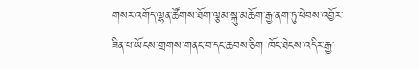གསར་འགོད་ལྷན་ཚོགས་ཐོག་ལྕམ་སྐུ་མཆོག་རྒྱ་ནག་ཏུ་ཕེབས་འབྱོར་ཟིན་པ་ཡོངས་གྲགས་གནང་བ་དང་ཆབས་ཅིག ཁོང་ཐེངས་འདིར་རྒྱ་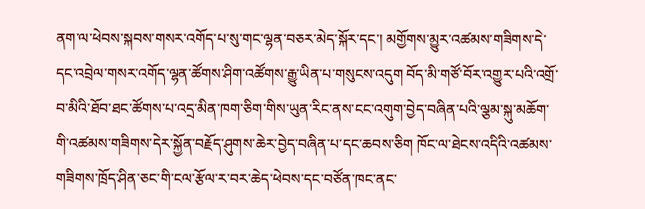ནག་ལ་ཕེབས་སྐབས་གསར་འགོད་པ་སུ་གང་ལྷན་བཅར་མེད་སྐོར་དང་། མགྱོགས་མྱུར་འཚམས་གཟིགས་དེ་དང་འབྲེལ་གསར་འགོད་ལྷན་ཚོགས་ཤིག་འཚོགས་རྒྱུ་ཡིན་པ་གསུངས་འདུག བོད་མི་གཙོ་བོར་འགྱུར་པའི་འགྲོ་བ་མིའི་ཐོབ་ཐང་ཚོགས་པ་འདྲ་མིན་ཁག་ཅིག་གིས་ཡུན་རིང་ནས་ངང་འགུག་བྱེད་བཞིན་པའི་ལྕམ་སྐུ་མཆོག་གི་འཚམས་གཟིགས་དེར་སྐྱོན་བརྗོད་ཤུགས་ཆེར་བྱེད་བཞིན་པ་དང་ཆབས་ཅིག ཁོང་ལ་ཐེངས་འདིའི་འཚམས་གཟིགས་ཁྲོད་ཤིན་ཅང་གི་ངལ་རྩོལ་ར་བར་ཆེད་ཕེབས་དང་བཙོན་ཁང་ནང་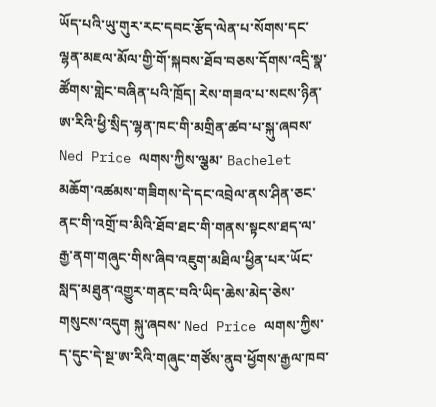ཡོད་པའི་ཡུ་གུར་རང་དབང་རྩོད་ལེན་པ་སོགས་དང་ལྷན་མཇལ་མོལ་གྱི་གོ་སྐབས་ཐོབ་བཅས་དོགས་འདྲི་སྣ་ཚོགས་གླེང་བཞིན་པའི་ཁྲོད། རེས་གཟའ་པ་སངས་ཉིན་ཨ་རིའི་ཕྱི་སྲིད་ལྷན་ཁང་གི་མགྲིན་ཚབ་པ་སྐུ་ཞབས་ Ned Price ལགས་ཀྱིས་ལྕམ་ Bachelet མཆོག་འཚམས་གཟིགས་དེ་དང་འབྲེལ་ནས་ཤིན་ཅང་ནང་གི་འགྲོ་བ་མིའི་ཐོབ་ཐང་གི་གནས་སྟངས་ཐད་ལ་རྒྱ་ནག་གཞུང་གིས་ཞིབ་འཇུག་མཐིལ་ཕྱིན་པར་ཡོང་སླད་མཐུན་འགྱུར་གནང་བའི་ཡིད་ཆེས་མེད་ཅེས་གསུངས་འདུག སྐུ་ཞབས་ Ned Price ལགས་ཀྱིས་ད་དུང་དེ་སྔ་ཨ་རིའི་གཞུང་གཙོས་ནུབ་ཕྱོགས་རྒྱལ་ཁབ་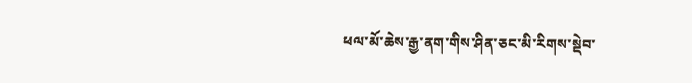ཕལ་མོ་ཆེས་རྒྱ་ནག་གིས་ཤིན་ཅང་མི་རིགས་སྡེབ་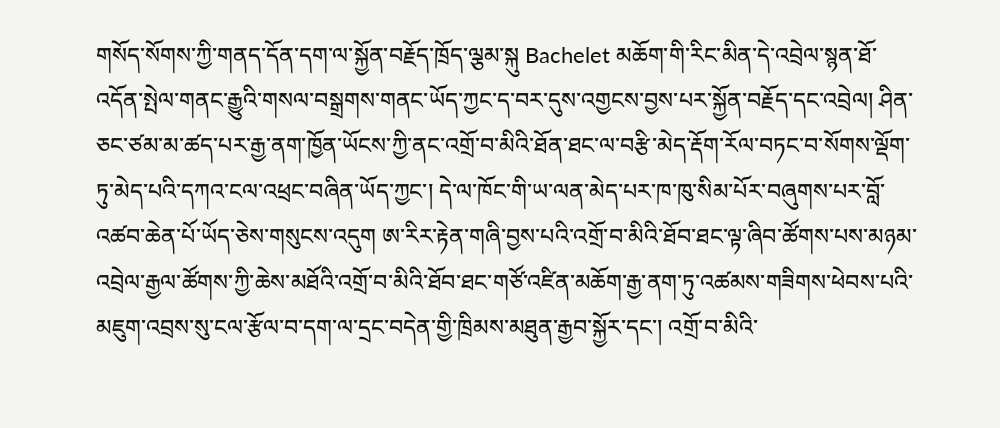གསོད་སོགས་ཀྱི་གནད་དོན་དག་ལ་སྐྱོན་བརྗོད་ཁྲོད་ལྕམ་སྐུ Bachelet མཆོག་གི་རིང་མིན་དེ་འབྲེལ་སྙན་ཐོ་འདོན་སྤེལ་གནང་རྒྱུའི་གསལ་བསྒྲགས་གནང་ཡོད་ཀྱང་ད་བར་དུས་འགྱངས་བྱས་པར་སྐྱོན་བརྗོད་དང་འབྲེལ། ཤིན་ཅང་ཙམ་མ་ཚད་པར་རྒྱ་ནག་ཁྱོན་ཡོངས་ཀྱི་ནང་འགྲོ་བ་མིའི་ཐོན་ཐང་ལ་བརྩི་མེད་རྡོག་རོལ་བཏང་བ་སོགས་ལྡོག་ཏུ་མེད་པའི་དཀའ་ངལ་འཕྲང་བཞིན་ཡོད་ཀྱང་། དེ་ལ་ཁོང་གི་ཡ་ལན་མེད་པར་ཁ་ཁུ་སིམ་པོར་བཞུགས་པར་བློ་འཚབ་ཆེན་པོ་ཡོད་ཅེས་གསུངས་འདུག ཨ་རིར་རྟེན་གཞི་བྱས་པའི་འགྲོ་བ་མིའི་ཐོབ་ཐང་ལྟ་ཞིབ་ཚོགས་པས་མཉམ་འབྲེལ་རྒྱལ་ཚོགས་ཀྱི་ཆེས་མཐོའི་འགྲོ་བ་མིའི་ཐོབ་ཐང་གཙོ་འཛིན་མཆོག་རྒྱ་ནག་ཏུ་འཚམས་གཟིགས་ཕེབས་པའི་མཇུག་འབྲས་སུ་ངལ་རྩོལ་བ་དག་ལ་དྲང་བདེན་གྱི་ཁྲིམས་མཐུན་རྒྱབ་སྐྱོར་དང་། འགྲོ་བ་མིའི་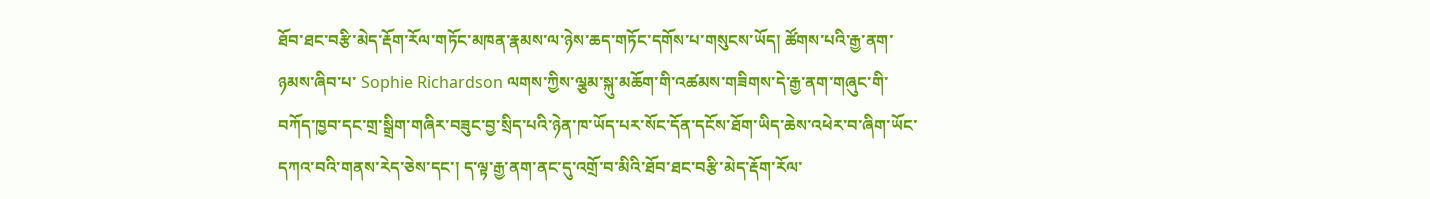ཐོབ་ཐང་བརྩི་མེད་རྡོག་རོལ་གཏོང་མཁན་རྣམས་ལ་ཉེས་ཆད་གཏོང་དགོས་པ་གསུངས་ཡོད། ཚོགས་པའི་རྒྱ་ནག་ཉམས་ཞིབ་པ་ Sophie Richardson ལགས་ཀྱིས་ལྕམ་སྐུ་མཆོག་གི་འཚམས་གཟིགས་དེ་རྒྱ་ནག་གཞུང་གི་བཀོད་ཁྱབ་དང་གྲ་སྒྲིག་གཞིར་བཟུང་བྱ་སྲིད་པའི་ཉེན་ཁ་ཡོད་པར་སོང་དོན་དངོས་ཐོག་ཡིད་ཆེས་འཕེར་བ་ཞིག་ཡོང་དཀའ་བའི་གནས་རེད་ཅེས་དང་། ད་ལྟ་རྒྱ་ནག་ནང་དུ་འགྲོ་བ་མིའི་ཐོབ་ཐང་བརྩི་མེད་རྡོག་རོལ་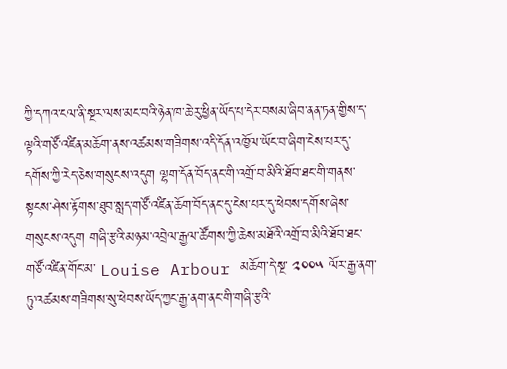ཀྱི་དཀའ་ངལ་ནི་སྔར་ལས་མང་བའི་ཉེན་ཁ་ཆེ་རུ་ཕྱིན་ཡོད་པ་དེར་བསམ་ཞིབ་ནན་ཏན་གྱིས་ད་ལྟའི་གཙོ་འཛིན་མཆོག་ནས་འཚམས་གཟིགས་འདི་དོན་འཁྱོལ་ཡོང་བ་ཞིག་ངེས་པར་དུ་དགོས་ཀྱི་རེད་ཅེས་གསུངས་འདུག ལྷག་དོན་བོད་ནང་གི་འགྲོ་བ་མིའི་ཐོབ་ཐང་གི་གནས་སྟངས་ཤེས་རྟོགས་ཐུབ་སླད་གཙོ་འཛིན་ཆོག་བོད་ནང་དུ་ངེས་པར་དུ་ཕེབས་དགོས་ཞེས་གསུངས་འདུག གཞི་རྩའི་མཉམ་འབྲེལ་རྒྱལ་ཚོགས་ཀྱི་ཆེས་མཐོའི་འགྲོ་བ་མིའི་ཐོབ་ཐང་གཙོ་འཛིན་གོང་མ་ Louise Arbour མཆོག་དེ་སྔ་ ༢༠༠༥ ལོར་རྒྱ་ནག་ཏུ་འཚམས་གཟིགས་སུ་ཕེབས་ཡོད་ཀྱང་རྒྱ་ནག་ནང་གི་གཞི་རྩའི་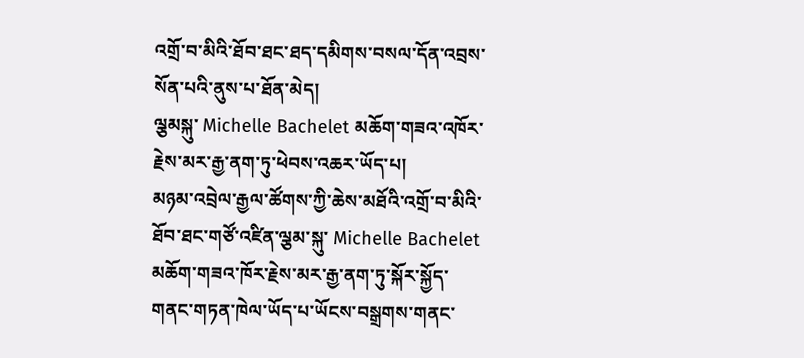འགྲོ་བ་མིའི་ཐོབ་ཐང་ཐད་དམིགས་བསལ་དོན་འབྲས་སོན་པའི་ནུས་པ་ཐོན་མེད།
ལྕམསྐུ་ Michelle Bachelet མཆོག་གཟའ་འཁོར་རྗེས་མར་རྒྱ་ནག་ཏུ་ཕེབས་འཆར་ཡོད་པ།
མཉམ་འབྲེལ་རྒྱལ་ཚོགས་ཀྱི་ཆེས་མཐོའི་འགྲོ་བ་མིའི་ཐོབ་ཐང་གཙོ་འཛིན་ལྕམ་སྐུ་ Michelle Bachelet མཆོག་གཟའ་ཁོར་རྗེས་མར་རྒྱ་ནག་ཏུ་སྐོར་སྐྱོད་གནང་གཏན་ཁེལ་ཡོད་པ་ཡོངས་བསྒྲགས་གནང་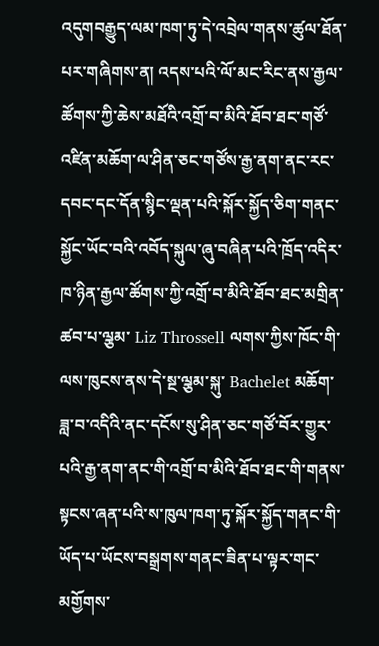འདུགབརྒྱུད་ལམ་ཁག་ཏུ་དེ་འབྲེལ་གནས་ཚུལ་ཐོན་པར་གཞིགས་ན། འདས་པའི་ལོ་མང་རིང་ནས་རྒྱལ་ཚོགས་ཀྱི་ཆེས་མཐོའི་འགྲོ་བ་མིའི་ཐོབ་ཐང་གཙོ་འཛིན་མཆོག་ལ་ཤིན་ཅང་གཙོས་རྒྱ་ནག་ནང་རང་དབང་དང་དོན་སྙིང་ལྡན་པའི་སྐོར་སྐྱོད་ཅིག་གནང་སྐྱོང་ཡོང་བའི་འབོད་སྐུལ་ཞུ་བཞིན་པའི་ཁྲོད་འདིར་ཁ་ཉིན་རྒྱལ་ཚོགས་ཀྱི་འགྲོ་བ་མིའི་ཐོབ་ཐང་མགྲིན་ཚབ་པ་ལྕམ་ Liz Throssell ལགས་ཀྱིས་ཁོང་གི་ལས་ཁུངས་ནས་དེ་སྔ་ལྕམ་སྐུ་ Bachelet མཆོག་ཟླ་བ་འདིའི་ནང་དངོས་སུ་ཤིན་ཅང་གཙོ་བོར་གྱུར་པའི་རྒྱ་ནག་ནང་གི་འགྲོ་བ་མིའི་ཐོབ་ཐང་གི་གནས་སྟངས་ཞན་པའི་ས་ཁུལ་ཁག་ཏུ་སྐོར་སྐྱོད་གནང་གི་ཡོད་པ་ཡོངས་བསྒྲགས་གནང་ཟིན་པ་ལྟར་གང་མགྱོགས་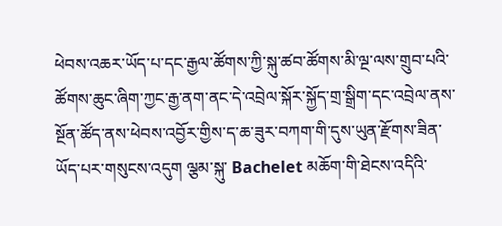ཕེབས་འཆར་ཡོད་པ་དང་རྒྱལ་ཚོགས་ཀྱི་སྐུ་ཚབ་ཚོགས་མི་ལྔ་ལས་གྲུབ་པའི་ཚོགས་ཆུང་ཞིག་ཀྱང་རྒྱ་ནག་ནང་དེ་འབྲེལ་སྐོར་སྐྱོད་གྲ་སྒྲིག་དང་འབྲེལ་ནས་སྔོན་ཚོད་ནས་ཕེབས་འབྱོར་གྱིས་ད་ཆ་ཟུར་བཀག་གི་དུས་ཡུན་རྫོགས་ཟིན་ཡོད་པར་གསུངས་འདུག ལྕམ་སྐུ་ Bachelet མཆོག་གི་ཐེངས་འདིའི་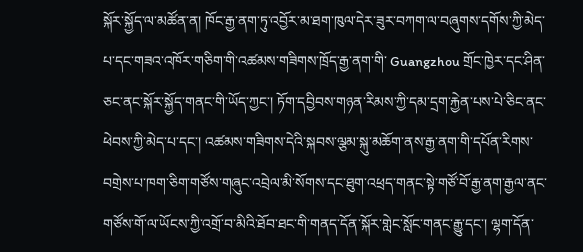སྐོར་སྐྱོད་ལ་མཚོན་ན། ཁོང་རྒྱ་ནག་ཏུ་འབྱོར་མ་ཐག་ཁུལ་དེར་ཟུར་བཀག་ལ་བཞུགས་དགོས་ཀྱི་མེད་པ་དང་གཟའ་འཁོར་གཅིག་གི་འཚམས་གཟིགས་ཁྲོད་རྒྱ་ནག་གི་ Guangzhou གྲོང་ཁྱེར་དང་ཤིན་ཅང་ནང་སྐོར་སྐྱོད་གནང་གི་ཡོད་ཀྱང་། ཏོག་དབྱིབས་གཉན་རིམས་ཀྱི་དམ་དྲག་རྐྱེན་པས་པེ་ཅིང་ནང་ཕེབས་ཀྱི་མེད་པ་དང་། འཚམས་གཟིགས་དེའི་སྐབས་ལྕམ་སྐུ་མཆོག་ནས་རྒྱ་ནག་གི་དཔོན་རིགས་བགྲེས་པ་ཁག་ཅིག་གཙོས་གཞུང་འབྲེལ་མི་སོགས་དང་ཐུག་འཕྲད་གནང་སྟེ་གཙོ་བོ་རྒྱ་ནག་རྒྱལ་ནང་གཙོས་གོ་ལ་ཡོངས་ཀྱི་འགྲོ་བ་མིའི་ཐོབ་ཐང་གི་གནད་དོན་སྐོར་གླེང་སློང་གནང་རྒྱུ་དང་། ལྷག་དོན་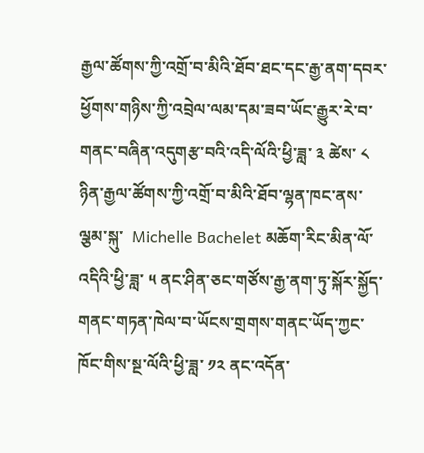རྒྱལ་ཚོགས་ཀྱི་འགྲོ་བ་མིའི་ཐོབ་ཐང་དང་རྒྱ་ནག་དབར་ཕྱོགས་གཉིས་ཀྱི་འབྲེལ་ལམ་དམ་ཟབ་ཡོང་རྒྱུར་རེ་བ་གནང་བཞིན་འདུགརྩ་བའི་འདི་ལོའི་ཕྱི་ཟླ་ ༣ ཚེས་ ༨ ཉིན་རྒྱལ་ཚོགས་ཀྱི་འགྲོ་བ་མིའི་ཐོབ་ལྷན་ཁང་ནས་ལྕམ་སྐུ་  Michelle Bachelet མཆོག་རིང་མིན་ལོ་འདིའི་ཕྱི་ཟླ་ ༥ ནང་ཤིན་ཅང་གཙོས་རྒྱ་ནག་ཏུ་སྐོར་སྐྱོད་གནང་གཏན་ཁེལ་བ་ཡོངས་གྲགས་གནང་ཡོད་ཀྱང་ཁོང་གིས་སྔ་ལོའི་ཕྱི་ཟླ་ ༡༢ ནང་འདོན་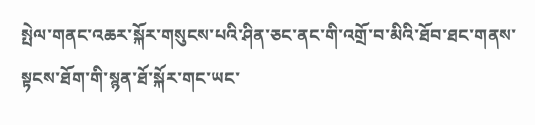སྤེལ་གནང་འཆར་སྐོར་གསུངས་པའི་ཤིན་ཅང་ནང་གི་འགྲོ་བ་མིའི་ཐོབ་ཐང་གནས་སྟངས་ཐོག་གི་སྙན་ཐོ་སྐོར་གང་ཡང་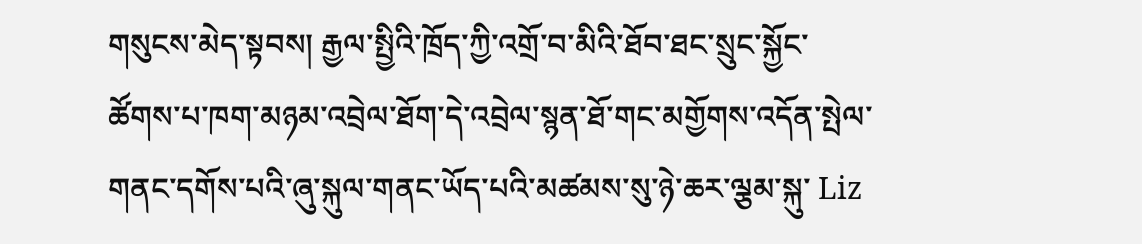གསུངས་མེད་སྟབས། རྒྱལ་སྤྱིའི་ཁྲོད་ཀྱི་འགྲོ་བ་མིའི་ཐོབ་ཐང་སྲུང་སྐྱོང་ཚོགས་པ་ཁག་མཉམ་འབྲེལ་ཐོག་དེ་འབྲེལ་སྙན་ཐོ་གང་མགྱོགས་འདོན་སྤེལ་གནང་དགོས་པའི་ཞུ་སྐུལ་གནང་ཡོད་པའི་མཚམས་སུ་ཉེ་ཆར་ལྕམ་སྐུ་ Liz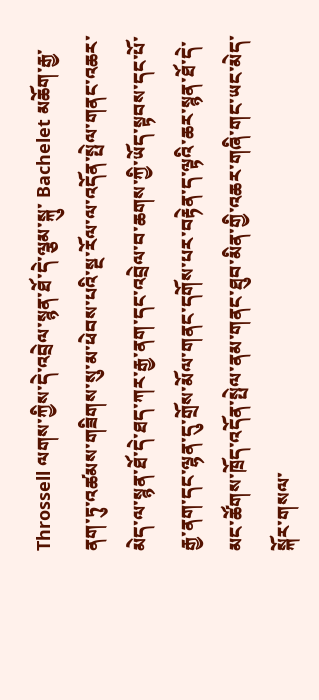Throssell ལགས་ཀྱིས་དེ་འབྲེལ་སྙན་ཐོ་དེ་ལྕམ་སྐུ་ Bachelet མཆོག་རྒྱ་ནག་ཏུ་འཚམས་གཟིགས་སུ་མ་ཕེབས་པའི་སྔ་རོལ་ལ་འདོན་སྤེལ་གནང་འཆར་མེད་ལ་སྙན་ཐོ་དེ་ཐད་ཀར་རྒྱ་ནག་དང་འབྲེལ་བ་ཆགས་ཀྱི་ཡོད་སྟབས་དང་པོ་རྒྱ་ནག་དང་ལྷན་དུ་གྲོས་མོལ་གནང་དགོས་པར་བརྟེན་ད་ལྟའི་ཆར་སྙན་ཐོ་དེ་མང་ཚོགས་ཁྲོད་འདོན་སྤེལ་ནམ་གནང་ཐུབ་མིན་གྱི་འཆར་གཞི་གང་ཡང་མེད་སྐོར་གསལ་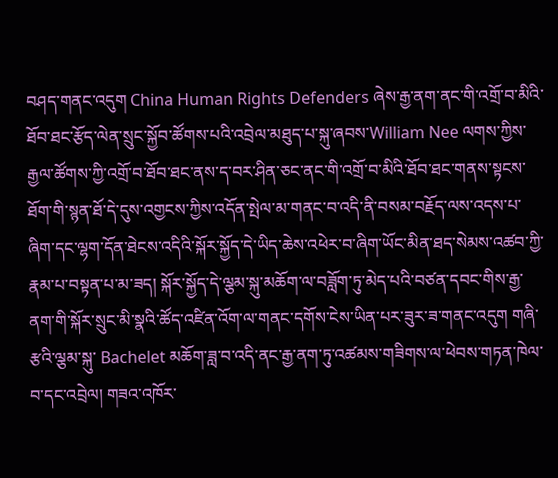བཤད་གནང་འདུག China Human Rights Defenders ཞེས་རྒྱ་ནག་ནང་གི་འགྲོ་བ་མིའི་ཐོབ་ཐང་རྩོད་ལེན་སྲུང་སྐྱོབ་ཚོགས་པའི་འབྲེལ་མཐུད་པ་སྐུ་ཞབས་William Nee ལགས་ཀྱིས་རྒྱལ་ཚོགས་ཀྱི་འགྲོ་བ་ཐོབ་ཐང་ནས་ད་བར་ཤིན་ཅང་ནང་གི་འགྲོ་བ་མིའི་ཐོབ་ཐང་གནས་སྟངས་ཐོག་གི་སྙན་ཐོ་དེ་དུས་འགྱངས་ཀྱིས་འདོན་སྤེལ་མ་གནང་བ་འདི་ནི་བསམ་བརྗོད་ལས་འདས་པ་ཞིག་དང་ལྷག་དོན་ཐེངས་འདིའི་སྐོར་སྐྱོད་དེ་ཡིད་ཆེས་འཕེར་བ་ཞིག་ཡོང་མིན་ཐད་སེམས་འཚབ་ཀྱི་རྣམ་པ་བསྟན་པ་མ་ཟད། སྐོར་སྐྱོད་དེ་ལྕམ་སྐུ་མཆོག་ལ་བཟློག་ཏུ་མེད་པའི་བཙན་དབང་གིས་རྒྱ་ནག་གི་སྐོར་སྲུང་མི་སྣའི་ཚོད་འཛིན་འོག་ལ་གནང་དགོས་ངེས་ཡིན་པར་ཟུར་ཟ་གནང་འདུག གཞི་རྩའི་ལྕམ་སྐུ་ Bachelet མཆོག་ཟླ་བ་འདི་ནང་རྒྱ་ནག་ཏུ་འཚམས་གཟིགས་ལ་ཕེབས་གཏན་ཁེལ་བ་དང་འབྲེལ། གཟའ་འཁོར་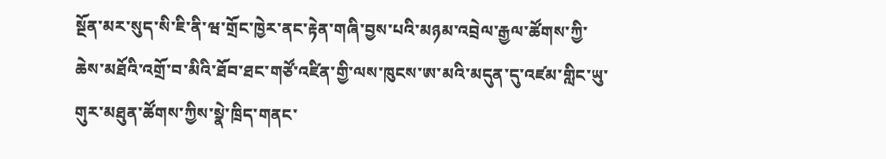སྔོན་མར་སུད་སི་ཇི་ནི་ཝ་གྲོང་ཁྱེར་ནང་རྟེན་གཞི་བྱས་པའི་མཉམ་འབྲེལ་རྒྱལ་ཚོགས་ཀྱི་ཆེས་མཐོའི་འགྲོ་བ་མིའི་ཐོབ་ཐང་གཙོ་འཛིན་གྱི་ལས་ཁུངས་ཨ་མའི་མདུན་དུ་འཛམ་གླིང་ཡུ་གུར་མཐུན་ཚོགས་ཀྱིས་སྣེ་ཁྲིད་གནང་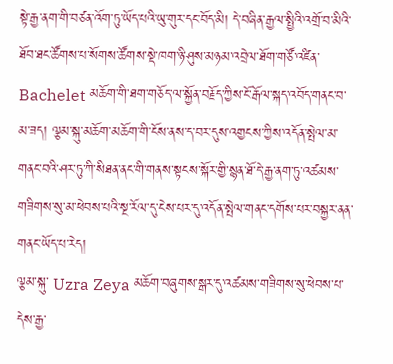སྟེ་རྒྱ་ནག་གི་བཙན་འོག་ཏུ་ཡོད་པའི་ཡུ་གུར་དང་བོད་མི། དེ་བཞིན་རྒྱལ་སྤྱིའི་འགྲོ་བ་མིའི་ཐོབ་ཐང་ཚོགས་པ་སོགས་ཚོགས་སྡེ་ཁག་ཉི་ཤུས་མཉམ་འབྲེལ་ཐོག་གཙོ་འཛིན་ Bachelet མཆོག་གི་ཐག་གཅོད་ལ་སྐྱོན་བརྗོད་ཀྱིས་ངོ་རྒོལ་སྐད་འབོད་གནང་བ་མ་ཟད། ལྕམ་སྐུ་མཆོག་མཆོག་གི་ངོས་ནས་ད་བར་དུས་འགྱངས་ཀྱིས་འདོན་སྤེལ་མ་གནང་བའི་ཤར་ཏུ་ཀི་སིཐན་ནང་གི་གནས་སྟངས་སྐོར་གྱི་སྙན་ཐོ་དེ་རྒྱ་ནག་ཏུ་འཚམས་གཟིགས་སུ་མ་ཕེབས་པའི་སྔ་རོལ་དུ་ངེས་པར་དུ་འདོན་སྤེལ་གནང་དགོས་པར་བསྐྱར་ནན་གནང་ཡོད་པ་རེད།
ལྕམ་སྐུ་ Uzra Zeya མཆོག་བཞུགས་སྒར་དུ་འཚམས་གཟིགས་སུ་ཕེབས་པ་དེས་རྒྱ་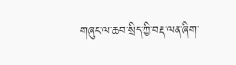གཞུང་ལ་ཆབ་སྲིད་ཀྱི་བརྡ་ལན་ཞིག་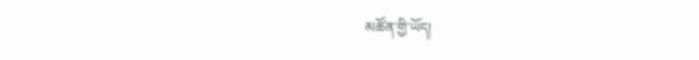མཚོན་གྱི་ཡོད།